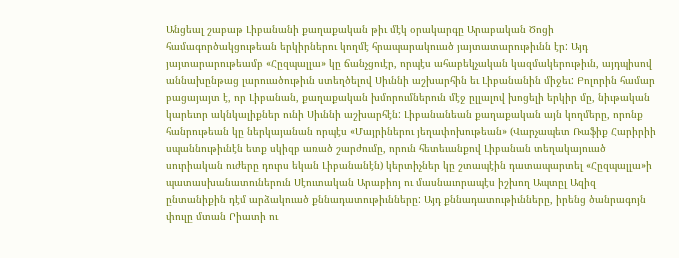Անցեալ շաբաթ Լիբանանի քաղաքական թիւ մէկ օրակարգը Արաբական Ծոցի համագործակցութեան երկիրներու կողմէ հրապարակուած յայտատարութիւնն էր: Այդ յայտարարութեամբ «Հըզպալլա» կը ճանչցուէր, որպէս ահաբեկչական կազմակերութիւն, այդպիսով աննախընթաց լարուածութիւն ստեղծելով Սիւննի աշխարհին եւ Լիբանանին միջեւ: Բոլորին համար բացայայտ է, որ Լիբանան, քաղաքական խմորումներուն մէջ ըլլալով խոցելի երկիր մը, նիւթական կարեւոր ակնկալիքներ ունի Սիւննի աշխարհէն: Լիբանանեան քաղաքական այն կողմերը, որոնք հանրութեան կը ներկայանան որպէս «Մայրիներու յեղափոխութեան» (Վարչապետ Ռաֆիք Հարիրիի սպաննութիւնէն ետք սկիզբ առած շարժումը, որուն հետեւանքով Լիբանան տեղակայուած սուրիական ուժերը դուրս եկան Լիբանանէն) կերտիչներ կը շտապէին դատապարտել «Հըզպալլա»ի պատասխանատուներուն Սէուտական Արաբիոյ ու մասնաւորապէս իշխող Ապտըլ Ազիզ ընտանիքին դէմ արձակուած քննադատութիւնները: Այդ քննադատութիւնները, իրենց ծանրագոյն փուլը մտան Րիատի ու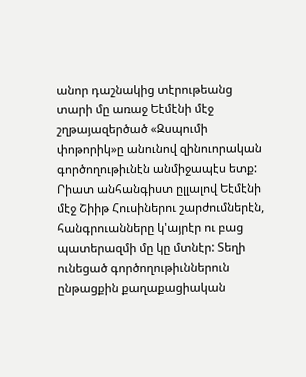անոր դաշնակից տէրութեանց տարի մը առաջ Եէմէնի մէջ շղթայազերծած «Զսպումի փոթորիկ»ը անունով զինուորական գործողութիւնէն անմիջապէս ետք: Րիատ անհանգիստ ըլլալով Եէմէնի մէջ Շիիթ Հուսիներու շարժումներէն, հանգրուանները կ'այրէր ու բաց պատերազմի մը կը մտնէր: Տեղի ունեցած գործողութիւններուն ընթացքին քաղաքացիական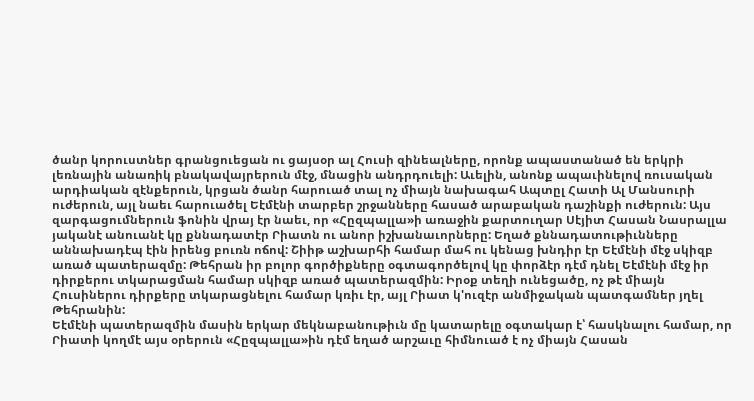ծանր կորուստներ գրանցուեցան ու ցայսօր ալ Հուսի զինեալները, որոնք ապաստանած են երկրի լեռնային անառիկ բնակավայրերուն մէջ, մնացին անդրդուելի: Աւելին, անոնք ապաւինելով ռուսական արդիական զէնքերուն, կրցան ծանր հարուած տալ ոչ միայն նախագահ Ապտըլ Հատի Ալ Մանսուրի ուժերուն, այլ նաեւ հարուածել Եէմէնի տարբեր շրջանները հասած արաբական դաշինքի ուժերուն: Այս զարգացումներուն ֆոնին վրայ էր նաեւ, որ «Հըզպալլա»ի առաջին քարտուղար Սէյիտ Հասան Նասրալլա յականէ անուանէ կը քննադատէր Րիատն ու անոր իշխանաւորները: Եղած քննադատութիւնները աննախադէպ էին իրենց բուռն ոճով: Շիիթ աշխարհի համար մահ ու կենաց խնդիր էր Եէմէնի մէջ սկիզբ առած պատերազմը: Թեհրան իր բոլոր գործիքները օգտագործելով կը փորձէր դէմ դնել Եէմէնի մէջ իր դիրքերու տկարացման համար սկիզբ առած պատերազմին: Իրօք տեղի ունեցածը, ոչ թէ միայն Հուսիներու դիրքերը տկարացնելու համար կռիւ էր, այլ Րիատ կ'ուզէր անմիջական պատգամներ յղել Թեհրանին:
Եէմէնի պատերազմին մասին երկար մեկնաբանութիւն մը կատարելը օգտակար է՝ հասկնալու համար, որ Րիատի կողմէ այս օրերուն «Հըզպալլա»ին դէմ եղած արշաւը հիմնուած է ոչ միայն Հասան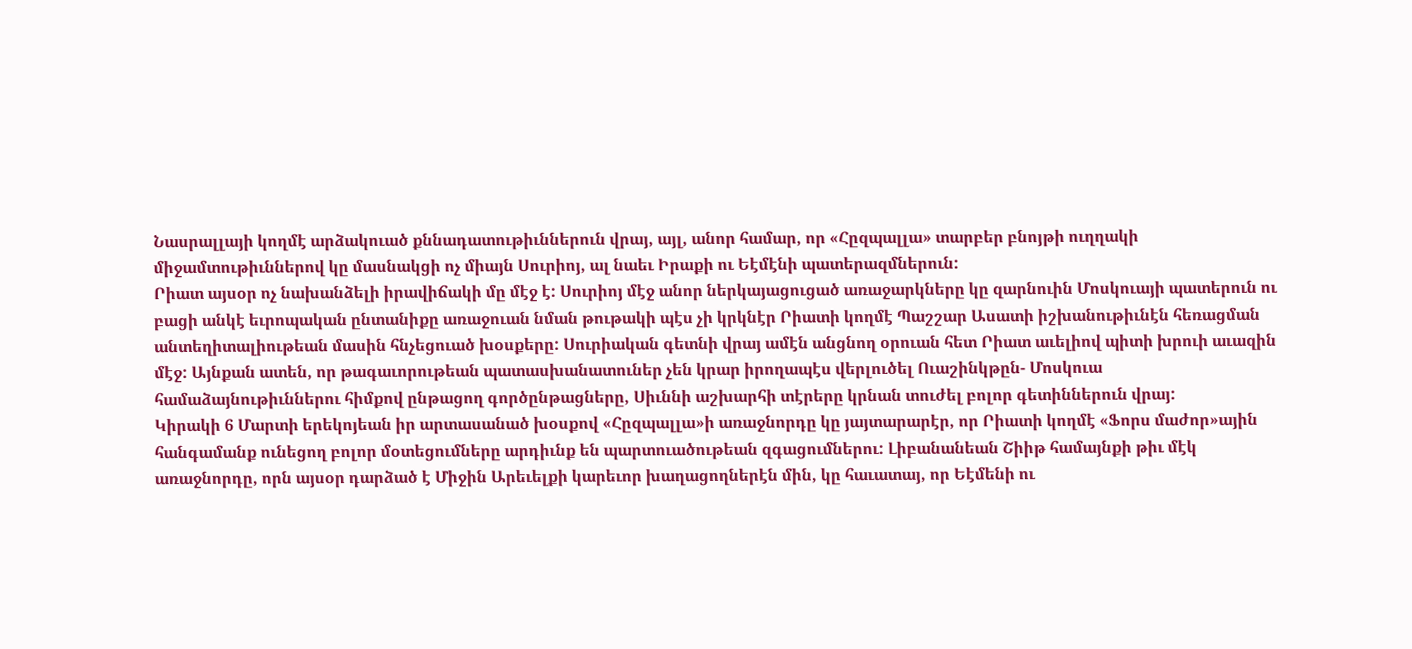Նասրալլայի կողմէ արձակուած քննադատութիւններուն վրայ, այլ, անոր համար, որ «Հըզպալլա» տարբեր բնոյթի ուղղակի միջամտութիւններով կը մասնակցի ոչ միայն Սուրիոյ, ալ նաեւ Իրաքի ու Եէմէնի պատերազմներուն:
Րիատ այսօր ոչ նախանձելի իրավիճակի մը մէջ է: Սուրիոյ մէջ անոր ներկայացուցած առաջարկները կը զարնուին Մոսկուայի պատերուն ու բացի անկէ եւրոպական ընտանիքը առաջուան նման թութակի պէս չի կրկնէր Րիատի կողմէ Պաշշար Ասատի իշխանութիւնէն հեռացման անտեղիտալիութեան մասին հնչեցուած խօսքերը: Սուրիական գետնի վրայ ամէն անցնող օրուան հետ Րիատ աւելիով պիտի խրուի աւազին մէջ: Այնքան ատեն, որ թագաւորութեան պատասխանատուներ չեն կրար իրողապէս վերլուծել Ուաշինկթըն- Մոսկուա համաձայնութիւններու հիմքով ընթացող գործընթացները, Սիւննի աշխարհի տէրերը կրնան տուժել բոլոր գետիններուն վրայ:
Կիրակի 6 Մարտի երեկոյեան իր արտասանած խօսքով «Հըզպալլա»ի առաջնորդը կը յայտարարէր, որ Րիատի կողմէ «Ֆորս մաժոր»ային հանգամանք ունեցող բոլոր մօտեցումները արդիւնք են պարտուածութեան զգացումներու: Լիբանանեան Շիիթ համայնքի թիւ մէկ առաջնորդը, որն այսօր դարձած է Միջին Արեւելքի կարեւոր խաղացողներէն մին, կը հաւատայ, որ Եէմենի ու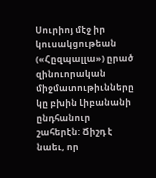Սուրիոյ մէջ իր կուսակցութեան («Հըզպալլա») ըրած զինուորական միջմատութիւնները կը բխին Լիբանանի ընդհանուր շահերէն: Ճիշդ է նաեւ, որ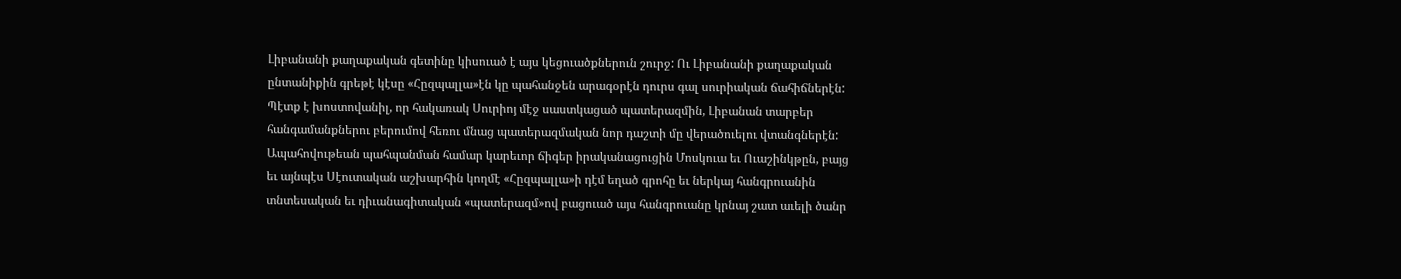Լիբանանի քաղաքական գետինը կիսուած է այս կեցուածքներուն շուրջ: Ու Լիբանանի քաղաքական ընտանիքին գրեթէ կէսը «Հըզպալլա»էն կը պահանջեն արագօրէն դուրս գալ սուրիական ճահիճներէն:
Պէտք է խոստովանիլ, որ հակառակ Սուրիոյ մէջ սաստկացած պատերազմին, Լիբանան տարբեր հանգամանքներու բերումով հեռու մնաց պատերազմական նոր դաշտի մը վերածուելու վտանգներէն: Ապահովութեան պահպանման համար կարեւոր ճիգեր իրականացուցին Մոսկուա եւ Ուաշինկթըն, բայց եւ այնպէս Սէուտական աշխարհին կողմէ «Հըզպալլա»ի դէմ եղած գրոհը եւ ներկայ հանգրուանին տնտեսական եւ դիւանագիտական «պատերազմ»ով բացուած այս հանգրուանը կրնայ շատ աւելի ծանր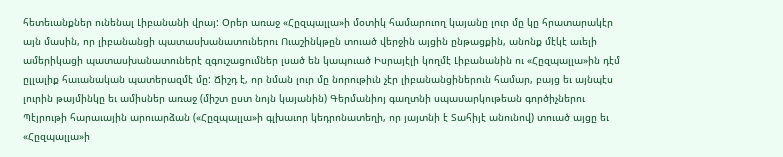հետեւանքներ ունենալ Լիբանանի վրայ: Օրեր առաջ «Հըզպալլա»ի մօտիկ համարուող կայանը լուր մը կը հրատարակէր այն մասին, որ լիբանանցի պատասխանատուներու Ուաշինկթըն տուած վերջին այցին ընթացքին, անոնք մէկէ աւելի ամերիկացի պատասխանատուներէ զգուշացումներ լսած են կապուած Իսրայէլի կողմէ Լիբանանին ու «Հըզպալլա»ին դէմ ըլլալիք հաւանական պատերազմէ մը: Ճիշդ է, որ նման լուր մը նորութիւն չէր լիբանանցիներուն համար, բայց եւ այնպէս լուրին թայմինկը եւ ամիսներ առաջ (միշտ ըստ նոյն կայանին) Գերմանիոյ գաղտնի սպասարկութեան գործիչներու Պէյրութի հարաւային արուարձան («Հըզպալլա»ի գլխաւոր կեդրոնատեղի, որ յայտնի է Տահիյէ անունով) տուած այցը եւ «Հըզպալլա»ի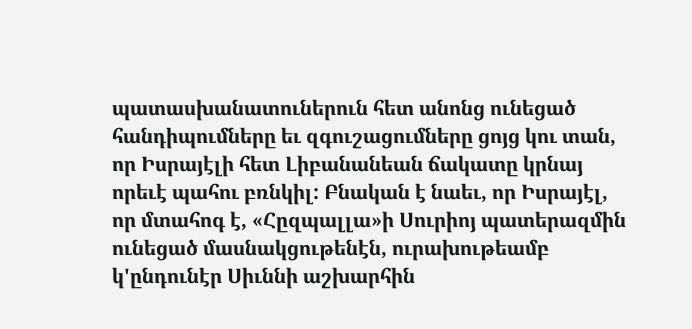պատասխանատուներուն հետ անոնց ունեցած հանդիպումները եւ զգուշացումները ցոյց կու տան, որ Իսրայէլի հետ Լիբանանեան ճակատը կրնայ որեւէ պահու բռնկիլ: Բնական է նաեւ, որ Իսրայէլ, որ մտահոգ է, «Հըզպալլա»ի Սուրիոյ պատերազմին ունեցած մասնակցութենէն, ուրախութեամբ կ'ընդունէր Սիւննի աշխարհին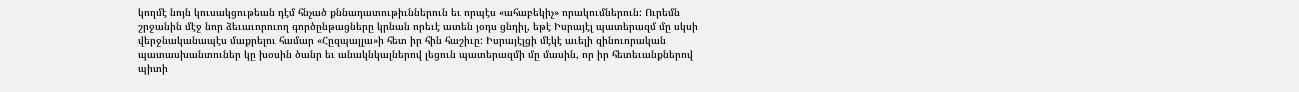կողմէ նոյն կուսակցութեան դէմ հնչած քննադատութիւններուն եւ որպէս «ահաբեկիչ» որակումներուն: Ուրեմն շրջանին մէջ նոր ձեւաւորուող գործընթացները կրնան որեւէ ատեն յօդս ցնդիլ, եթէ Իսրայէլ պատերազմ մը սկսի վերջնականապէս մաքրելու համար «Հըզպալլա»ի հետ իր հին հաշիւը: Իսրայէլցի մէկէ աւելի զինուորական պատասխանտուներ կը խօսին ծանր եւ անակնկալներով լեցուն պատերազմի մը մասին, որ իր հետեւանքներով պիտի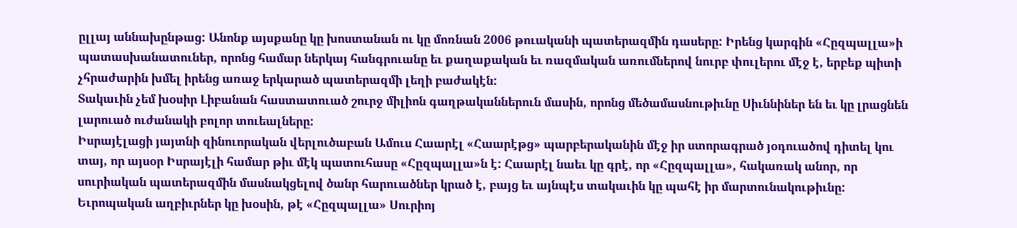ըլլայ աննախընթաց: Անոնք այսքանը կը խոստանան ու կը մոռնան 2006 թուականի պատերազմին դասերը: Իրենց կարգին «Հըզպալլա»ի պատասխանատուներ, որոնց համար ներկայ հանգրուանը եւ քաղաքական եւ ռազմական առումներով նուրբ փուլերու մէջ է, երբեք պիտի չհրաժարին խմել իրենց առաջ երկարած պատերազմի լեղի բաժակէն:
Տակաւին չեմ խօսիր Լիբանան հաստատուած շուրջ միլիոն գաղթականներուն մասին, որոնց մեծամասնութիւնը Սիւննիներ են եւ կը լրացնեն լարուած ուժանակի բոլոր տուեալները:
Իսրայէլացի յայտնի զինուորական վերլուծաբան Ամուս Հաարէլ «Հաարէթց» պարբերականին մէջ իր ստորագրած յօդուածով դիտել կու տայ, որ այսօր Իսրայէլի համար թիւ մէկ պատուհասը «Հըզպալլա»ն է: Հաարէլ նաեւ կը գրէ, որ «Հըզպալլա», հակառակ անոր, որ սուրիական պատերազմին մասնակցելով ծանր հարուածներ կրած է, բայց եւ այնպէս տակաւին կը պահէ իր մարտունակութիւնը: Եւրոպական աղբիւրներ կը խօսին, թէ «Հըզպալլա» Սուրիոյ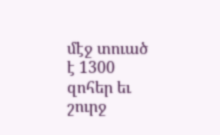մէջ տուած է 1300 զոհեր եւ շուրջ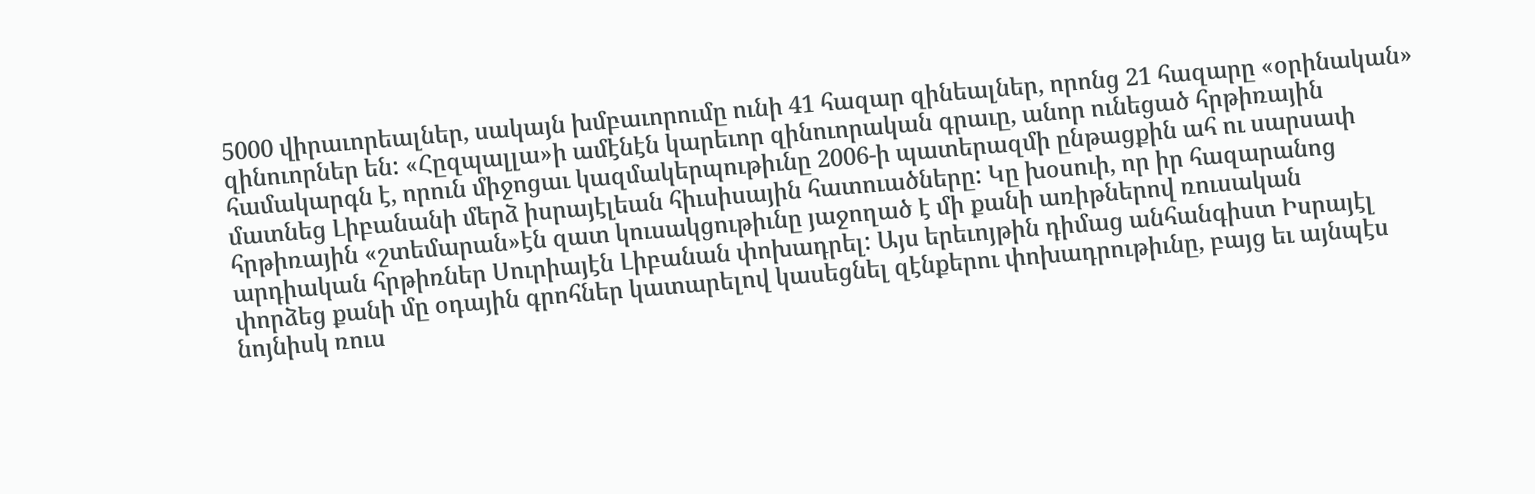5000 վիրաւորեալներ, սակայն խմբաւորումը ունի 41 հազար զինեալներ, որոնց 21 հազարը «օրինական» զինուորներ են: «Հըզպալլա»ի ամէնէն կարեւոր զինուորական գրաւը, անոր ունեցած հրթիռային համակարգն է, որուն միջոցաւ կազմակերպութիւնը 2006-ի պատերազմի ընթացքին ահ ու սարսափ մատնեց Լիբանանի մերձ իսրայէլեան հիւսիսային հատուածները: Կը խօսուի, որ իր հազարանոց հրթիռային «շտեմարան»էն զատ կուսակցութիւնը յաջողած է մի քանի առիթներով ռուսական արդիական հրթիռներ Սուրիայէն Լիբանան փոխադրել: Այս երեւոյթին դիմաց անհանգիստ Իսրայէլ փորձեց քանի մը օդային գրոհներ կատարելով կասեցնել զէնքերու փոխադրութիւնը, բայց եւ այնպէս նոյնիսկ ռուս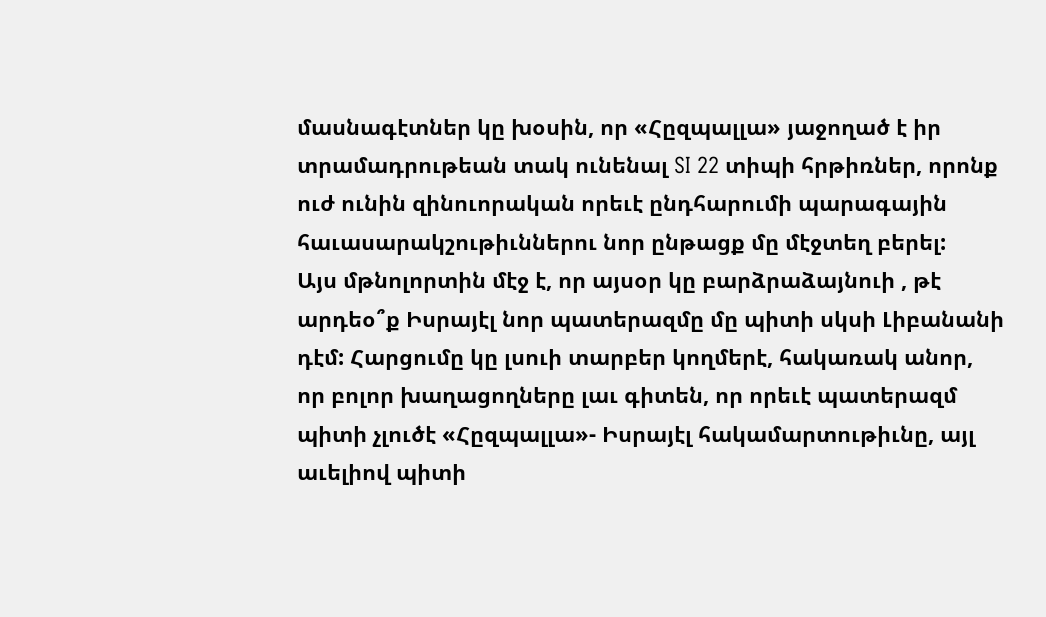մասնագէտներ կը խօսին, որ «Հըզպալլա» յաջողած է իր տրամադրութեան տակ ունենալ SI 22 տիպի հրթիռներ, որոնք ուժ ունին զինուորական որեւէ ընդհարումի պարագային հաւասարակշութիւններու նոր ընթացք մը մէջտեղ բերել:
Այս մթնոլորտին մէջ է, որ այսօր կը բարձրաձայնուի , թէ արդեօ՞ք Իսրայէլ նոր պատերազմը մը պիտի սկսի Լիբանանի դէմ: Հարցումը կը լսուի տարբեր կողմերէ, հակառակ անոր, որ բոլոր խաղացողները լաւ գիտեն, որ որեւէ պատերազմ պիտի չլուծէ «Հըզպալլա»- Իսրայէլ հակամարտութիւնը, այլ աւելիով պիտի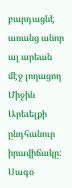բարդացնէ առանց անոր ալ արեան մէջ լողացող Միջին Արեւելքի ընդհանուր իրավիճակը:
Սագօ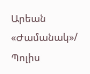Արեան
«Ժամանակ»/ Պոլիս